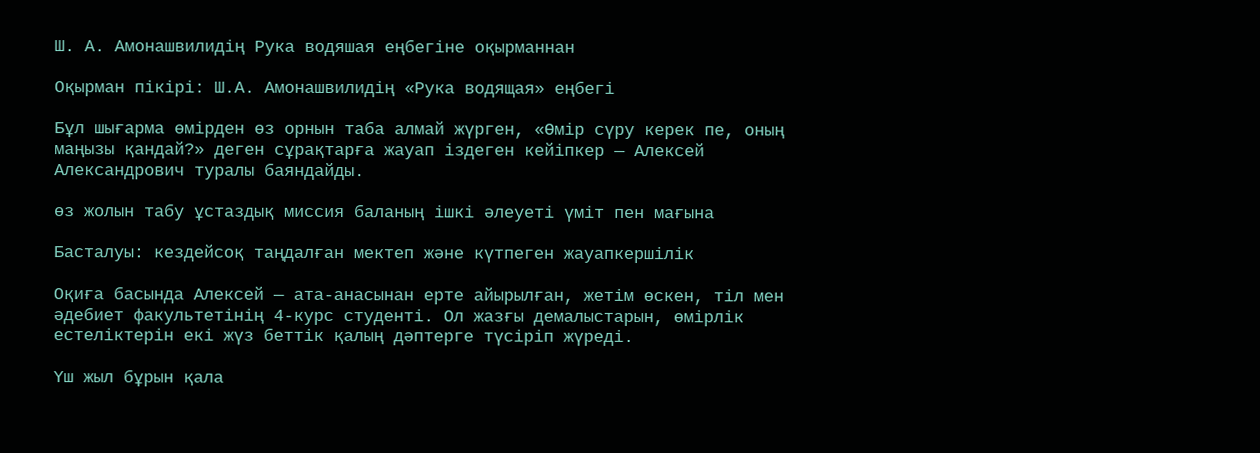Ш. А. Амонашвилидің Рука водяшая еңбегіне оқырманнан

Оқырман пікірі: Ш.А. Амонашвилидің «Рука водящая» еңбегі

Бұл шығарма өмірден өз орнын таба алмай жүрген, «Өмір сүру керек пе, оның маңызы қандай?» деген сұрақтарға жауап іздеген кейіпкер — Алексей Александрович туралы баяндайды.

өз жолын табу ұстаздық миссия баланың ішкі әлеуеті үміт пен мағына

Басталуы: кездейсоқ таңдалған мектеп және күтпеген жауапкершілік

Оқиға басында Алексей — ата-анасынан ерте айырылған, жетім өскен, тіл мен әдебиет факультетінің 4-курс студенті. Ол жазғы демалыстарын, өмірлік естеліктерін екі жүз беттік қалың дәптерге түсіріп жүреді.

Үш жыл бұрын қала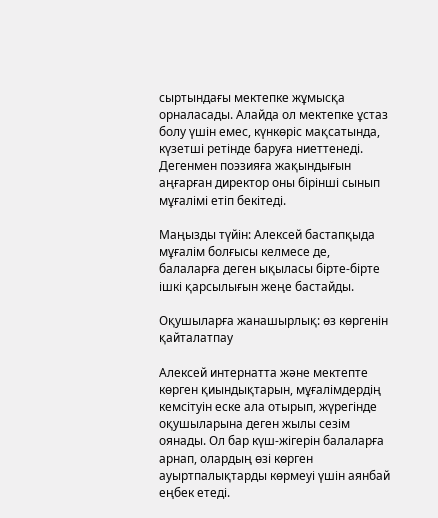сыртындағы мектепке жұмысқа орналасады. Алайда ол мектепке ұстаз болу үшін емес, күнкөріс мақсатында, күзетші ретінде баруға ниеттенеді. Дегенмен поэзияға жақындығын аңғарған директор оны бірінші сынып мұғалімі етіп бекітеді.

Маңызды түйін: Алексей бастапқыда мұғалім болғысы келмесе де, балаларға деген ықыласы бірте-бірте ішкі қарсылығын жеңе бастайды.

Оқушыларға жанашырлық: өз көргенін қайталатпау

Алексей интернатта және мектепте көрген қиындықтарын, мұғалімдердің кемсітуін еске ала отырып, жүрегінде оқушыларына деген жылы сезім оянады. Ол бар күш-жігерін балаларға арнап, олардың өзі көрген ауыртпалықтарды көрмеуі үшін аянбай еңбек етеді.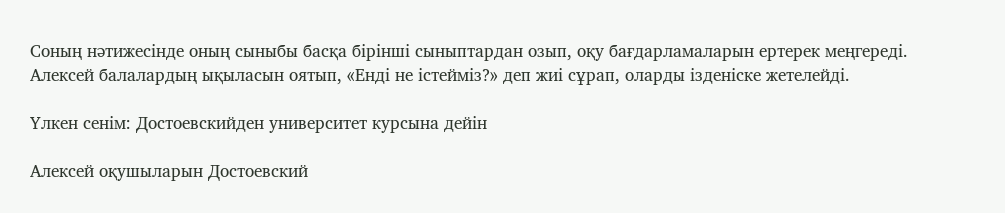Соның нәтижесінде оның сыныбы басқа бірінші сыныптардан озып, оқу бағдарламаларын ертерек меңгереді. Алексей балалардың ықыласын оятып, «Енді не істейміз?» деп жиі сұрап, оларды ізденіске жетелейді.

Үлкен сенім: Достоевскийден университет курсына дейін

Алексей оқушыларын Достоевский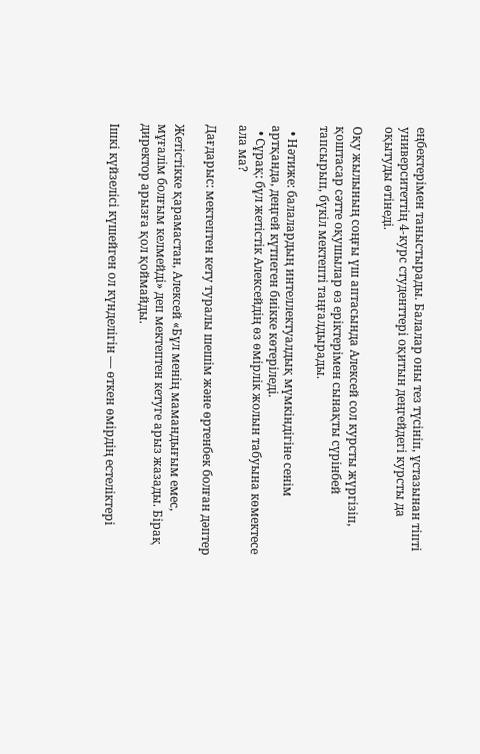еңбектерімен таныстырады. Балалар оны тез түсініп, ұстазынан тіпті университеттің 4-курс студенттері оқитын деңгейдегі курсты да оқытуды өтінеді.

Оқу жылының соңғы үш аптасында Алексей сол курсты жүргізіп, қоштасар сәтте оқушылар өз еріктерімен сынақты сүрінбей тапсырып, бүкіл мектепті таңғалдырады.

  • Нәтиже: балалардың интеллектуалдық мүмкіндігіне сенім артқанда, деңгей күтпеген биікке көтеріледі.
  • Сұрақ: бұл жетістік Алексейдің өз өмірлік жолын табуына көмектесе ала ма?

Дағдарыс: мектептен кету туралы шешім және өртенбек болған дәптер

Жетістікке қарамастан, Алексей «Бұл менің мамандығым емес, мұғалім болғым келмейді» деп мектептен кетуге арыз жазады. Бірақ директор арызға қол қоймайды.

Ішкі күйзелісі күшейген ол күнделігін — өткен өмірдің естеліктері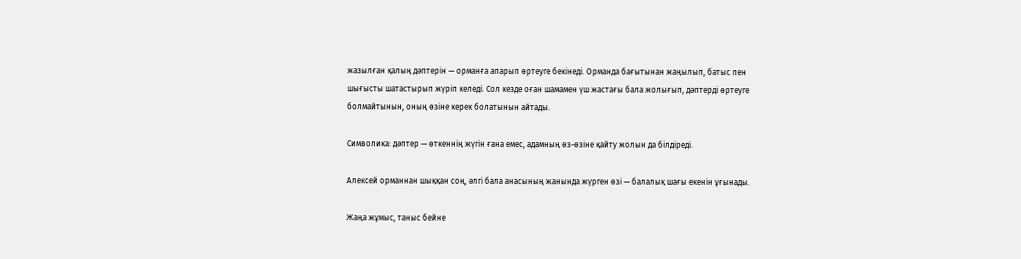жазылған қалың дәптерін — орманға апарып өртеуге бекінеді. Орманда бағытынан жаңылып, батыс пен шығысты шатастырып жүріп келеді. Сол кезде оған шамамен үш жастағы бала жолығып, дәптерді өртеуге болмайтынын, оның өзіне керек болатынын айтады.

Символика: дәптер — өткеннің жүгін ғана емес, адамның өз-өзіне қайту жолын да білдіреді.

Алексей орманнан шыққан соң, әлгі бала анасының жанында жүрген өзі — балалық шағы екенін ұғынады.

Жаңа жұмыс, таныс бейне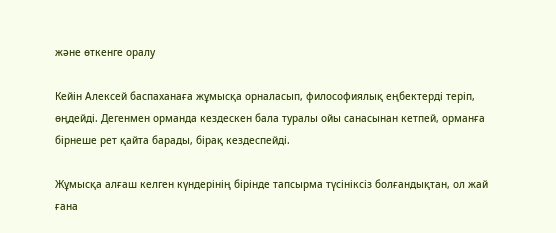және өткенге оралу

Кейін Алексей баспаханаға жұмысқа орналасып, философиялық еңбектерді теріп, өңдейді. Дегенмен орманда кездескен бала туралы ойы санасынан кетпей, орманға бірнеше рет қайта барады, бірақ кездеспейді.

Жұмысқа алғаш келген күндерінің бірінде тапсырма түсініксіз болғандықтан, ол жай ғана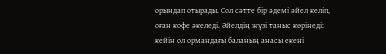орындап отырады. Сол сәтте бір әдемі әйел келіп, оған кофе әкеледі. Әйелдің жүзі таныс көрінеді: кейін ол ормандағы баланың анасы екені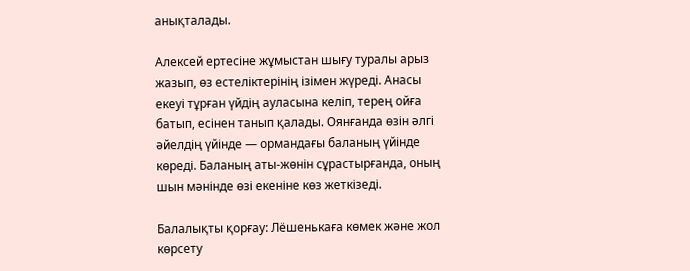анықталады.

Алексей ертесіне жұмыстан шығу туралы арыз жазып, өз естеліктерінің ізімен жүреді. Анасы екеуі тұрған үйдің ауласына келіп, терең ойға батып, есінен танып қалады. Оянғанда өзін әлгі әйелдің үйінде — ормандағы баланың үйінде көреді. Баланың аты-жөнін сұрастырғанда, оның шын мәнінде өзі екеніне көз жеткізеді.

Балалықты қорғау: Лёшенькаға көмек және жол көрсету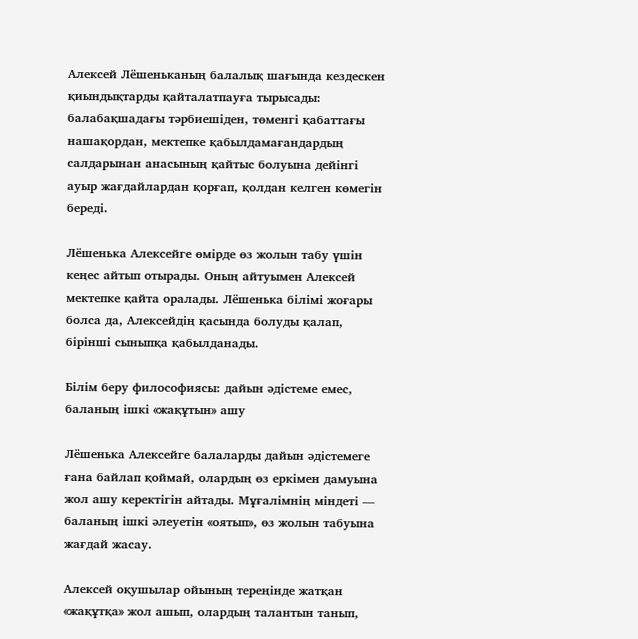Алексей Лёшеньканың балалық шағында кездескен қиындықтарды қайталатпауға тырысады: балабақшадағы тәрбиешіден, төменгі қабаттағы нашақордан, мектепке қабылдамағандардың салдарынан анасының қайтыс болуына дейінгі ауыр жағдайлардан қорғап, қолдан келген көмегін береді.

Лёшенька Алексейге өмірде өз жолын табу үшін кеңес айтып отырады. Оның айтуымен Алексей мектепке қайта оралады. Лёшенька білімі жоғары болса да, Алексейдің қасында болуды қалап, бірінші сыныпқа қабылданады.

Білім беру философиясы: дайын әдістеме емес, баланың ішкі «жақұтын» ашу

Лёшенька Алексейге балаларды дайын әдістемеге ғана байлап қоймай, олардың өз еркімен дамуына жол ашу керектігін айтады. Мұғалімнің міндеті — баланың ішкі әлеуетін «оятып», өз жолын табуына жағдай жасау.

Алексей оқушылар ойының тереңінде жатқан «жақұтқа» жол ашып, олардың талантын танып,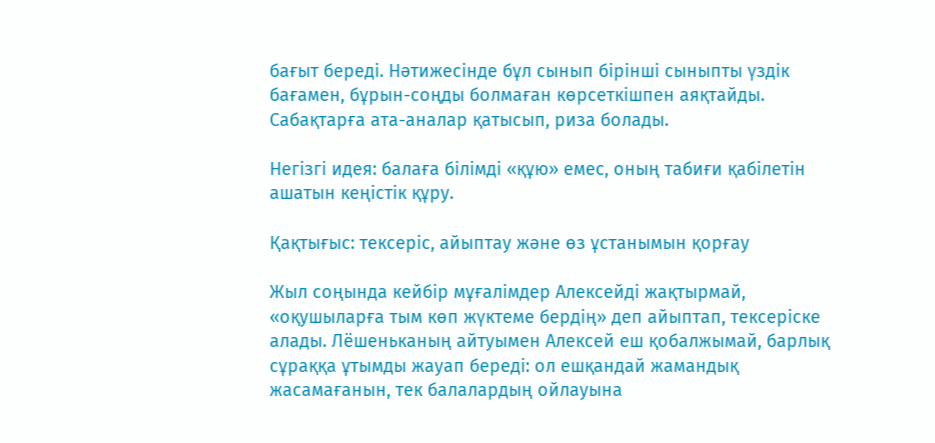бағыт береді. Нәтижесінде бұл сынып бірінші сыныпты үздік бағамен, бұрын-соңды болмаған көрсеткішпен аяқтайды. Сабақтарға ата-аналар қатысып, риза болады.

Негізгі идея: балаға білімді «құю» емес, оның табиғи қабілетін ашатын кеңістік құру.

Қақтығыс: тексеріс, айыптау және өз ұстанымын қорғау

Жыл соңында кейбір мұғалімдер Алексейді жақтырмай, «оқушыларға тым көп жүктеме бердің» деп айыптап, тексеріске алады. Лёшеньканың айтуымен Алексей еш қобалжымай, барлық сұраққа ұтымды жауап береді: ол ешқандай жамандық жасамағанын, тек балалардың ойлауына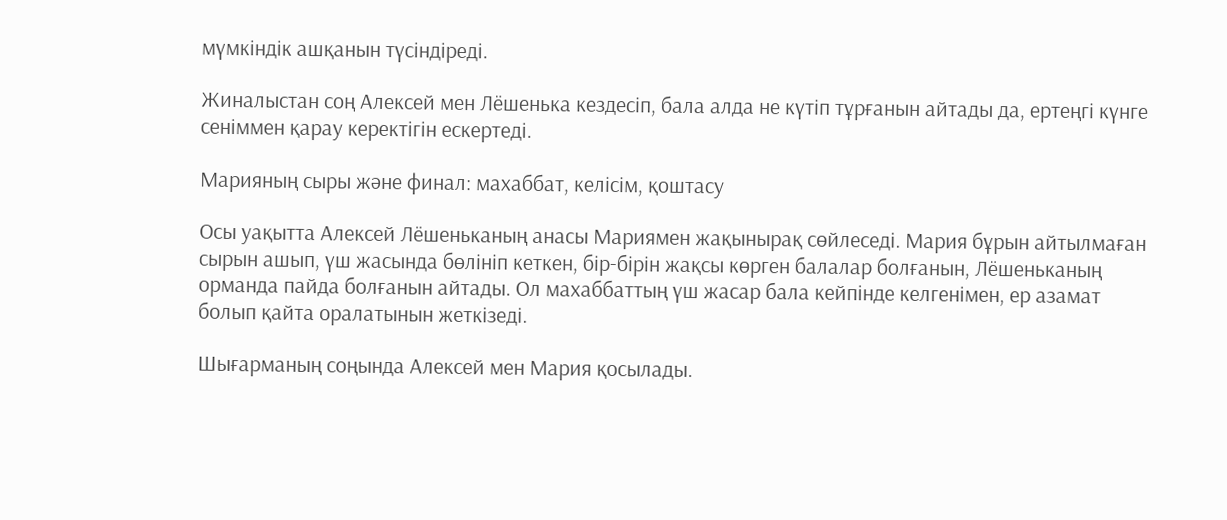мүмкіндік ашқанын түсіндіреді.

Жиналыстан соң Алексей мен Лёшенька кездесіп, бала алда не күтіп тұрғанын айтады да, ертеңгі күнге сеніммен қарау керектігін ескертеді.

Марияның сыры және финал: махаббат, келісім, қоштасу

Осы уақытта Алексей Лёшеньканың анасы Мариямен жақынырақ сөйлеседі. Мария бұрын айтылмаған сырын ашып, үш жасында бөлініп кеткен, бір-бірін жақсы көрген балалар болғанын, Лёшеньканың орманда пайда болғанын айтады. Ол махаббаттың үш жасар бала кейпінде келгенімен, ер азамат болып қайта оралатынын жеткізеді.

Шығарманың соңында Алексей мен Мария қосылады.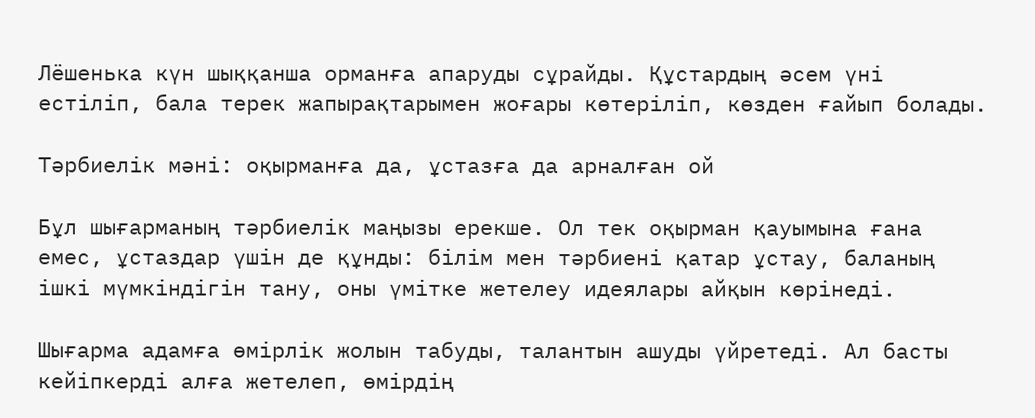Лёшенька күн шыққанша орманға апаруды сұрайды. Құстардың әсем үні естіліп, бала терек жапырақтарымен жоғары көтеріліп, көзден ғайып болады.

Тәрбиелік мәні: оқырманға да, ұстазға да арналған ой

Бұл шығарманың тәрбиелік маңызы ерекше. Ол тек оқырман қауымына ғана емес, ұстаздар үшін де құнды: білім мен тәрбиені қатар ұстау, баланың ішкі мүмкіндігін тану, оны үмітке жетелеу идеялары айқын көрінеді.

Шығарма адамға өмірлік жолын табуды, талантын ашуды үйретеді. Ал басты кейіпкерді алға жетелеп, өмірдің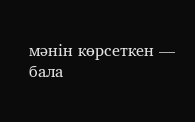мәнін көрсеткен — бала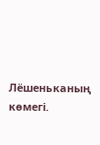Лёшеньканың көмегі.